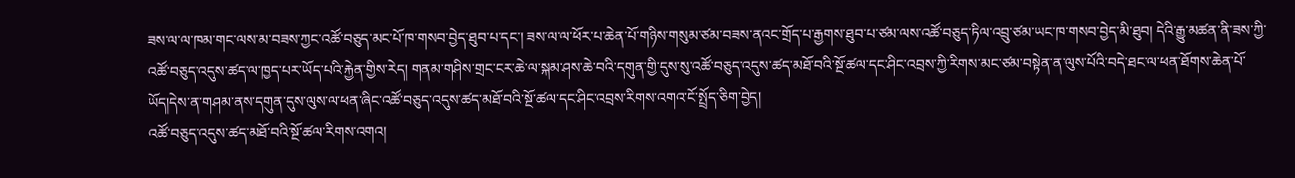ཟས་ལ་ལ་ཁམ་གང་ལས་མ་བཟས་ཀྱང་འཚོ་བཅུད་མང་པོ་ཁ་གསབ་བྱེད་ཐུབ་པ་དང་། ཟས་ལ་ལ་ཕོར་པ་ཆེན་པོ་གཉིས་གསུམ་ཙམ་བཟས་ནའང་གྲོད་པ་རྒྱགས་ཐུབ་པ་ཙམ་ལས་འཚོ་བཅུད་ཏིལ་འབྲུ་ཙམ་ཡང་ཁ་གསབ་བྱེད་མི་ཐུབ། དེའི་རྒྱུ་མཚན་ནི་ཟས་ཀྱི་འཚོ་བཅུད་འདུས་ཚད་ལ་ཁྱད་པར་ཡོད་པའི་རྐྱེན་གྱིས་རེད། གནམ་གཤིས་གྲང་ངར་ཆེ་ལ་སྐམ་ཤས་ཆེ་བའི་དགུན་གྱི་དུས་སུ་འཚོ་བཅུད་འདུས་ཚད་མཐོ་བའི་སྔོ་ཚལ་དང་ཤིང་འབྲས་ཀྱི་རིགས་མང་ཙམ་བསྟེན་ན་ལུས་པོའི་བདེ་ཐང་ལ་ཕན་ཐོགས་ཆེན་པོ་ཡོད།དེས་ན་གཤམ་ནས་དགུན་དུས་ལུས་ལ་ཕན་ཞིང་འཚོ་བཅུད་འདུས་ཚད་མཐོ་བའི་སྔོ་ཚལ་དང་ཤིང་འབྲས་རིགས་འགའ་ངོ་སྤྲོད་ཅིག་བྱེད།
འཚོ་བཅུད་འདུས་ཚད་མཐོ་བའི་སྔོ་ཚལ་རིགས་འགའ།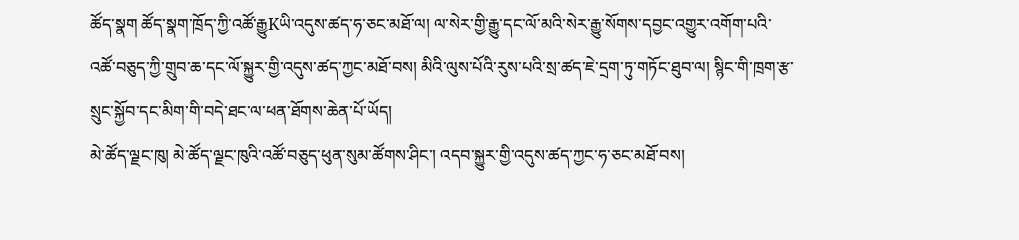ཚོད་སྣག ཚོད་སྣག་ཁྲོད་ཀྱི་འཚོ་རྒྱུKཡི་འདུས་ཚད་ཧ་ཅང་མཐོ་ལ། ལ་སེར་གྱི་རྒྱུ་དང་ལོ་མའི་སེར་རྒྱུ་སོགས་དབྱང་འགྱུར་འགོག་པའི་འཚོ་བཅུད་ཀྱི་གྲུབ་ཆ་དང་ལོ་སྐྱུར་གྱི་འདུས་ཚད་ཀྱང་མཐོ་བས། མིའི་ལུས་པོའི་རུས་པའི་སྲ་ཚད་ཇེ་དྲག་ཏུ་གཏོང་ཐུབ་ལ། སྙིང་གི་ཁྲག་རྩ་སྲུང་སྐྱོབ་དང་མིག་གི་བདེ་ཐང་ལ་ཕན་ཐོགས་ཆེན་པོ་ཡོད།
མེ་ཚོད་ལྗང་ཁུ། མེ་ཚོད་ལྗང་ཁུའི་འཚོ་བཅུད་ཕུན་སུམ་ཚོགས་ཤིང་། འདབ་སྐྱུར་གྱི་འདུས་ཚད་ཀྱང་ཧ་ཅང་མཐོ་བས།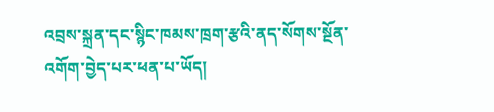འབྲས་སྐྲན་དང་སྙིང་ཁམས་ཁྲག་རྩའི་ནད་སོགས་སྔོན་འགོག་བྱེད་པར་ཕན་པ་ཡོད།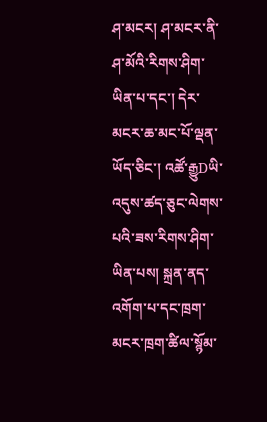ཤ་མངར། ཤ་མངར་ནི་ཤ་མོའི་རིགས་ཤིག་ཡིན་པ་དང་། དེར་མངར་ཆ་མང་པོ་ལྡན་ཡོད་ཅིང་། འཚོ་རྒྱུDཡི་འདུས་ཚད་ཅུང་ལེགས་པའི་ཟས་རིགས་ཤིག་ཡིན་པས། སྐྲན་ནད་འགོག་པ་དང་ཁྲག་མངར་ཁྲག་ཚིལ་སྙོམ་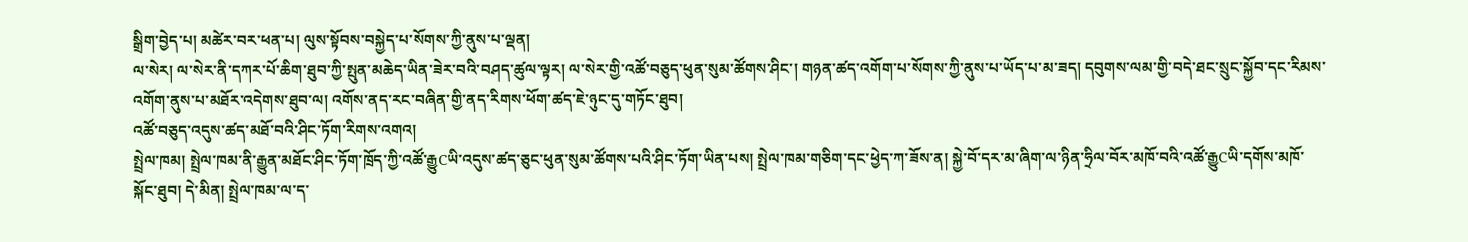སྒྲིག་བྱེད་པ། མཚེར་བར་ཕན་པ། ལུས་སྟོབས་བསྐྱེད་པ་སོགས་ཀྱི་ནུས་པ་ལྡན།
ལ་སེར། ལ་སེར་ནི་དཀར་པོ་ཆིག་ཐུབ་ཀྱི་སྤུན་མཆེད་ཡིན་ཟེར་བའི་བཤད་ཚུལ་ལྟར། ལ་སེར་གྱི་འཚོ་བཅུད་ཕུན་སུམ་ཚོགས་ཤིང་། གཉན་ཚད་འགོག་པ་སོགས་ཀྱི་ནུས་པ་ཡོད་པ་མ་ཟད། དབུགས་ལམ་གྱི་བདེ་ཐང་སྲུང་སྐྱོབ་དང་རིམས་འགོག་ནུས་པ་མཐོར་འདེགས་ཐུབ་ལ། འགོས་ནད་རང་བཞིན་གྱི་ནད་རིགས་ཕོག་ཚད་ཇེ་ཉུང་དུ་གཏོང་ཐུབ།
འཚོ་བཅུད་འདུས་ཚད་མཐོ་བའི་ཤིང་ཏོག་རིགས་འགའ།
སྤྲེལ་ཁམ། སྤྲེལ་ཁམ་ནི་རྒྱུན་མཐོང་ཤིང་ཏོག་ཁྲོད་ཀྱི་འཚོ་རྒྱུCཡི་འདུས་ཚད་ཅུང་ཕུན་སུམ་ཚོགས་པའི་ཤིང་ཏོག་ཡིན་པས། སྤྲེལ་ཁམ་གཅིག་དང་ཕྱེད་ཀ་ཟོས་ན། སྐྱེ་བོ་དར་མ་ཞིག་ལ་ཉིན་ཧྲིལ་བོར་མཁོ་བའི་འཚོ་རྒྱུCཡི་དགོས་མཁོ་སྐོང་ཐུབ། དེ་མིན། སྤྲེལ་ཁམ་ལ་ད་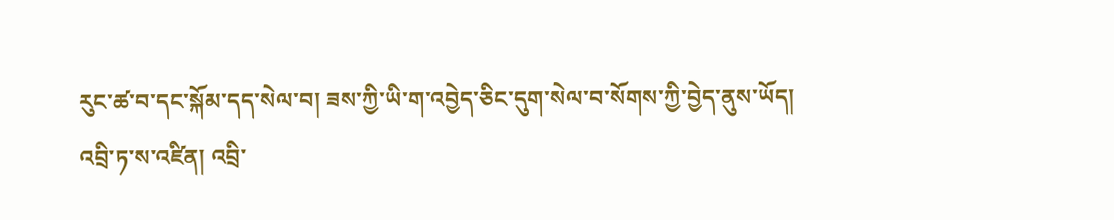རུང་ཚ་བ་དང་སྐོམ་དད་སེལ་བ། ཟས་ཀྱི་ཡི་ག་འབྱེད་ཅིང་དུག་སེལ་བ་སོགས་ཀྱི་བྱེད་ནུས་ཡོད།
འབྲི་ཏ་ས་འཛིན། འབྲི་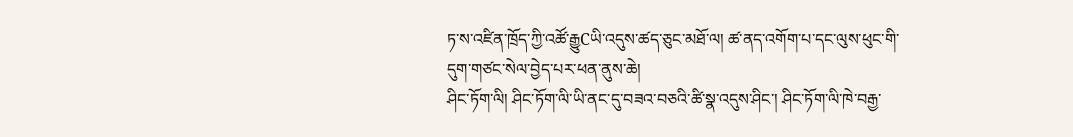ཏ་ས་འཛིན་ཁྲོད་ཀྱི་འཚོ་རྒྱུCཡི་འདུས་ཚད་ཅུང་མཐོ་ལ། ཚ་ནད་འགོག་པ་དང་ལུས་ཕུང་གི་དུག་གཙང་སེལ་བྱེད་པར་ཕན་ནུས་ཆེ།
ཤིང་ཏོག་ལི། ཤིང་ཏོག་ལི་ཡི་ནང་དུ་བཟའ་བཅའི་ཚི་སྣ་འདུས་ཤིང་། ཤིང་ཏོག་ལི་ཁེ་བརྒྱ་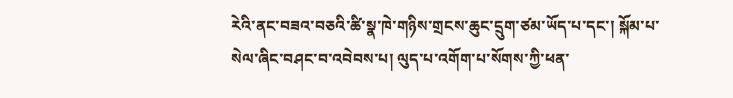རེའི་ནང་བཟའ་བཅའི་ཚི་སྣ་ཁེ་གཉིས་གྲངས་ཆུང་དྲུག་ཙམ་ཡོད་པ་དང་། སྐོམ་པ་སེལ་ཞིང་བཤང་བ་འབེབས་པ། ལུད་པ་འགོག་པ་སོགས་ཀྱི་ཕན་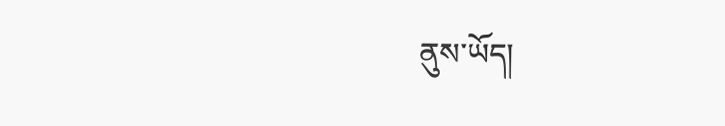ནུས་ཡོད།